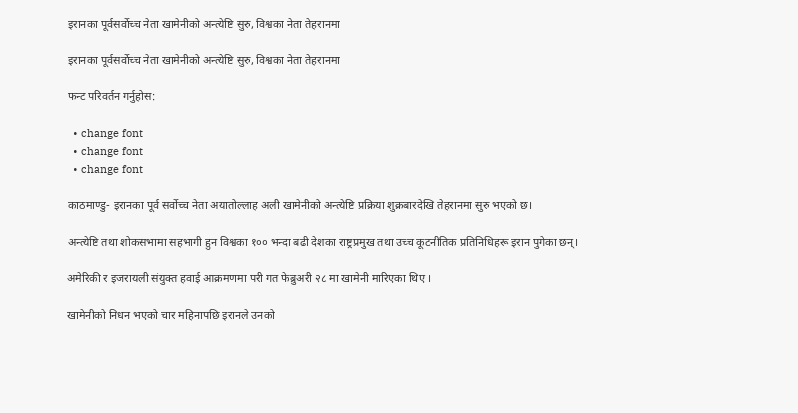इरानका पूर्वसर्वोच्च नेता खामेनीको अन्त्येष्टि सुरु, विश्वका नेता तेहरानमा

इरानका पूर्वसर्वोच्च नेता खामेनीको अन्त्येष्टि सुरु, विश्वका नेता तेहरानमा

फन्ट परिवर्तन गर्नुहोस:

  • change font
  • change font
  • change font

काठमाण्डु- इरानका पूर्व सर्वोच्च नेता अयातोल्लाह अली खामेनीको अन्त्येष्टि प्रक्रिया शुक्रबारदेखि तेहरानमा सुरु भएको छ।

अन्त्येष्टि तथा शोकसभामा सहभागी हुन विश्वका १०० भन्दा बढी देशका राष्ट्रप्रमुख तथा उच्च कूटनीतिक प्रतिनिधिहरू इरान पुगेका छन्।

अमेरिकी र इजरायली संयुक्त हवाई आक्रमणमा परी गत फेब्रुअरी २८ मा खामेनी मारिएका थिए ।

खामेनीको निधन भएको चार महिनापछि इरानले उनको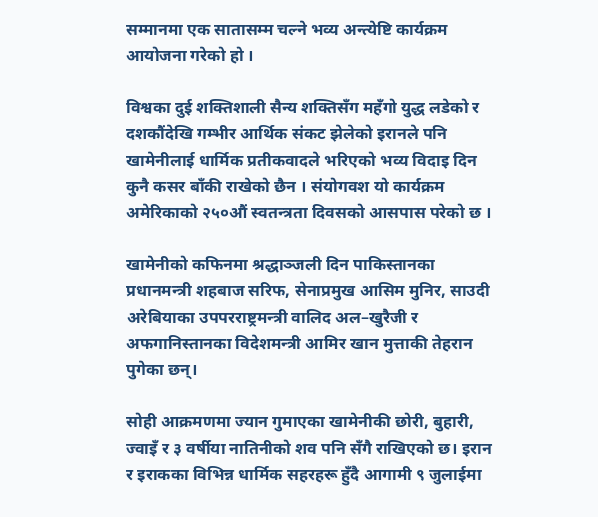सम्मानमा एक सातासम्म चल्ने भव्य अन्त्येष्टि कार्यक्रम आयोजना गरेको हो ।

विश्वका दुई शक्तिशाली सैन्य शक्तिसँग महँगो युद्ध लडेको र दशकौंदेखि गम्भीर आर्थिक संकट झेलेको इरानले पनि खामेनीलाई धार्मिक प्रतीकवादले भरिएको भव्य विदाइ दिन कुनै कसर बाँकी राखेको छैन । संयोगवश यो कार्यक्रम अमेरिकाको २५०औं स्वतन्त्रता दिवसको आसपास परेको छ ।

खामेनीको कफिनमा श्रद्धाञ्जली दिन पाकिस्तानका प्रधानमन्त्री शहबाज सरिफ, सेनाप्रमुख आसिम मुनिर, साउदी अरेबियाका उपपरराष्ट्रमन्त्री वालिद अल–खुरैजी र अफगानिस्तानका विदेशमन्त्री आमिर खान मुत्ताकी तेहरान पुगेका छन्।

सोही आक्रमणमा ज्यान गुमाएका खामेनीकी छोरी, बुहारी, ज्वाइँ र ३ वर्षीया नातिनीको शव पनि सँगै राखिएको छ। इरान र इराकका विभिन्न धार्मिक सहरहरू हुँदै आगामी ९ जुलाईमा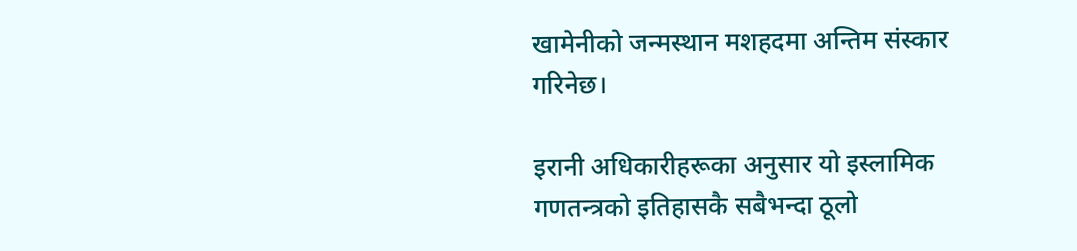खामेनीको जन्मस्थान मशहदमा अन्तिम संस्कार गरिनेछ।

इरानी अधिकारीहरूका अनुसार यो इस्लामिक गणतन्त्रको इतिहासकै सबैभन्दा ठूलो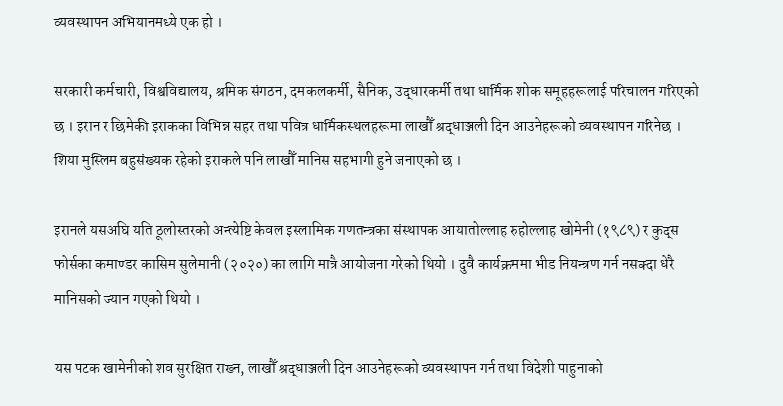व्यवस्थापन अभियानमध्ये एक हो ।

सरकारी कर्मचारी, विश्वविद्यालय, श्रमिक संगठन, दमकलकर्मी, सैनिक, उद्धारकर्मी तथा धार्मिक शोक समूहहरूलाई परिचालन गरिएको छ । इरान र छिमेकी इराकका विभिन्न सहर तथा पवित्र धार्मिकस्थलहरूमा लाखौँ श्रद्धाञ्जली दिन आउनेहरूको व्यवस्थापन गरिनेछ । शिया मुस्लिम बहुसंख्यक रहेको इराकले पनि लाखौँ मानिस सहभागी हुने जनाएको छ ।

इरानले यसअघि यति ठूलोस्तरको अन्त्येष्टि केवल इस्लामिक गणतन्त्रका संस्थापक आयातोल्लाह रुहोल्लाह खोमेनी (१९८९) र कुद्स फोर्सका कमाण्डर कासिम सुलेमानी (२०२०) का लागि मात्रै आयोजना गरेको थियो । दुवै कार्यक्रममा भीड नियन्त्रण गर्न नसक्दा धेरै मानिसको ज्यान गएको थियो ।

यस पटक खामेनीको शव सुरक्षित राख्न, लाखौँ श्रद्धाञ्जली दिन आउनेहरूको व्यवस्थापन गर्न तथा विदेशी पाहुनाको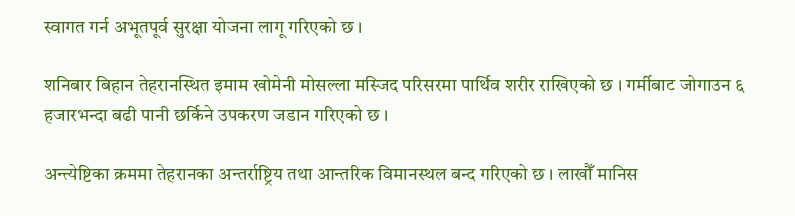स्वागत गर्न अभूतपूर्व सुरक्षा योजना लागू गरिएको छ ।

शनिबार बिहान तेहरानस्थित इमाम खोमेनी मोसल्ला मस्जिद परिसरमा पार्थिव शरीर राखिएको छ । गर्मीबाट जोगाउन ६ हजारभन्दा बढी पानी छर्किने उपकरण जडान गरिएको छ ।

अन्त्येष्टिका क्रममा तेहरानका अन्तर्राष्ट्रिय तथा आन्तरिक विमानस्थल बन्द गरिएको छ । लाखौँ मानिस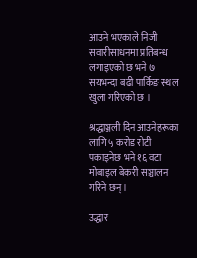आउने भएकाले निजी सवारीसाधनमा प्रतिबन्ध लगाइएको छ भने ७ सयभन्दा बढी पार्किङ स्थल खुला गरिएको छ ।

श्रद्धाञ्जली दिन आउनेहरूका लागि ५ करोड रोटी पकाइनेछ भने १६ वटा मोबाइल बेकरी सञ्चालन गरिने छन् ।

उद्धार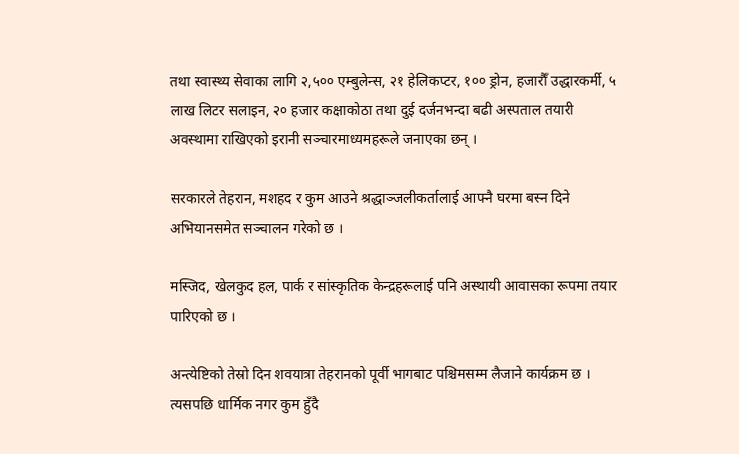तथा स्वास्थ्य सेवाका लागि २,५०० एम्बुलेन्स, २१ हेलिकप्टर, १०० ड्रोन, हजारौँ उद्धारकर्मी, ५ लाख लिटर सलाइन, २० हजार कक्षाकोठा तथा दुई दर्जनभन्दा बढी अस्पताल तयारी अवस्थामा राखिएको इरानी सञ्चारमाध्यमहरूले जनाएका छन् ।

सरकारले तेहरान, मशहद र कुम आउने श्रद्धाञ्जलीकर्तालाई आफ्नै घरमा बस्न दिने अभियानसमेत सञ्चालन गरेको छ ।

मस्जिद, खेलकुद हल, पार्क र सांस्कृतिक केन्द्रहरूलाई पनि अस्थायी आवासका रूपमा तयार पारिएको छ ।

अन्त्येष्टिको तेस्रो दिन शवयात्रा तेहरानको पूर्वी भागबाट पश्चिमसम्म लैजाने कार्यक्रम छ । त्यसपछि धार्मिक नगर कुम हुँदै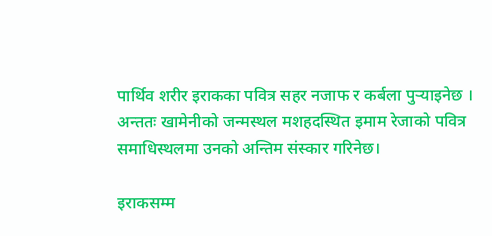पार्थिव शरीर इराकका पवित्र सहर नजाफ र कर्बला पुर्‍याइनेछ । अन्ततः खामेनीको जन्मस्थल मशहदस्थित इमाम रेजाको पवित्र समाधिस्थलमा उनको अन्तिम संस्कार गरिनेछ।

इराकसम्म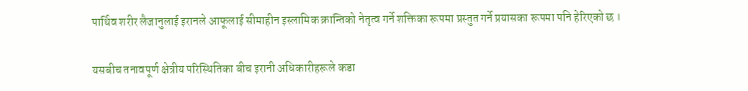पार्थिव शरीर लैजानुलाई इरानले आफूलाई सीमाहीन इस्लामिक क्रान्तिको नेतृत्व गर्ने शक्तिका रूपमा प्रस्तुत गर्ने प्रयासका रूपमा पनि हेरिएको छ ।

यसबीच तनावपूर्ण क्षेत्रीय परिस्थितिका बीच इरानी अधिकारीहरूले कडा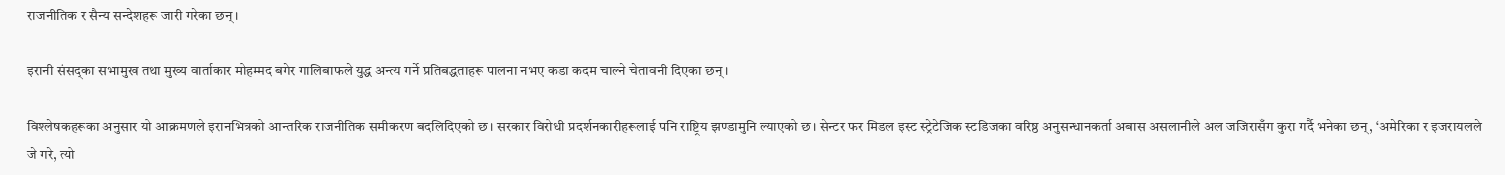राजनीतिक र सैन्य सन्देशहरू जारी गरेका छन्।

इरानी संसद्का सभामुख तथा मुख्य वार्ताकार मोहम्मद बगेर गालिबाफले युद्ध अन्त्य गर्ने प्रतिबद्धताहरू पालना नभए कडा कदम चाल्ने चेतावनी दिएका छन्।

विश्लेषकहरूका अनुसार यो आक्रमणले इरानभित्रको आन्तरिक राजनीतिक समीकरण बदलिदिएको छ। सरकार विरोधी प्रदर्शनकारीहरूलाई पनि राष्ट्रिय झण्डामुनि ल्याएको छ। सेन्टर फर मिडल इस्ट स्ट्रेटेजिक स्टडिजका वरिष्ठ अनुसन्धानकर्ता अबास असलानीले अल जजिरासँग कुरा गर्दै भनेका छन्, ‘अमेरिका र इजरायलले जे गरे, त्यो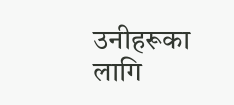उनीहरूका लागि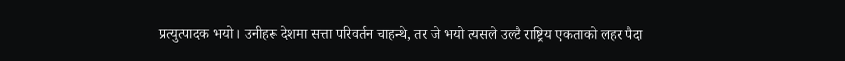प्रत्युत्पादक भयो। उनीहरू देशमा सत्ता परिवर्तन चाहन्थे, तर जे भयो त्यसले उल्टै राष्ट्रिय एकताको लहर पैदा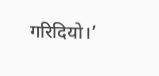गरिदियो।’